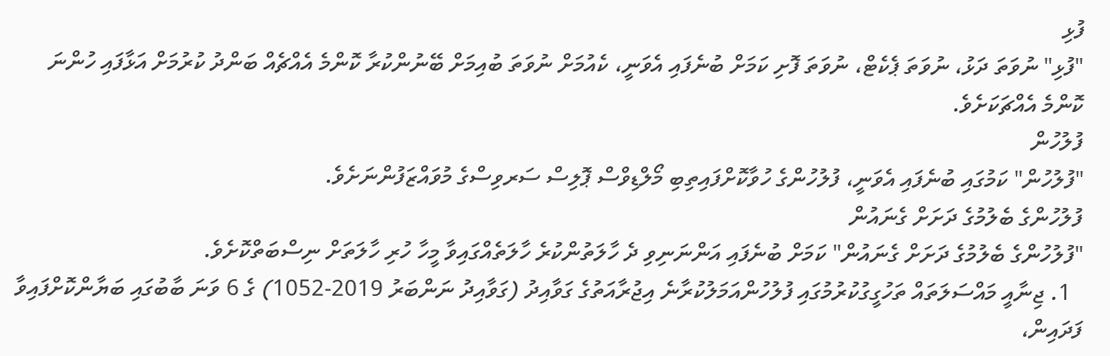ފުޅި
"ފުޅި" ނުވަތަ ދަޅު، ނުވަތަ ޕެކެޓް، ނުވަތަ ފޮށި ކަމަށް ބުނެފައި އެވަނީ، ކެއުމަށް ނުވަތަ ބުއިމަށް ބޭނުންކުރާ ކޮންމެ އެއްޗެއް ބަންދު ކުރުމަށް އަޅާފައި ހުންނަ ކޮންމެ އެއްޗަކަށެވެ.
ފުލުހުން
"ފުލުހުން" ކަމުގައި ބުނެފައި އެވަނީ، ފުލުހުންގެ ހުވާކޮށްފައިތިބި މޯލްޑިވްސް ޕޮލިސް ސަރވިސްގެ މުވައްޒަފުންނަށެވެ.
ފުލުހުންގެ ބެލުމުގެ ދަށަށް ގެނައުން
"ފުލުހުންގެ ބެލުމުގެ ދަށަށް ގެނައުން" ކަމަށް ބުނެފައި އަންނަނިވި ދެ ހާލަތުންކުރެ ހާލަތެއްގައިވާ މީހާ ހުރި ހާލަތަށް ނިސްބަތްކޮށެވެ.
  1. ޖިނާއީ މައްސަލަތައް ތަހުގީގުކުރުމުގައި ފުލުހުންއަމަލުކުރާނެ އިޖުރާއަތުގެ ގަވާއިދު (ގަވާއިދު ނަންބަރު 2019-1052) ގެ 6 ވަނަ ބާބުގައި ބަޔާންކޮށްފައިވާ ފަދައިން،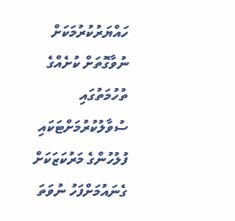ހައްޔަރުކުރުމަކަށް ނުވާގޮތަށް ކުށެއްގެ ތުހުމަތުގައި ސުވާލުކުރުމަށްޓަކައި ފުލުހުންގެ މަރުކަޒަކަށް ގެނައުމަށްފަހު ނުވަތަ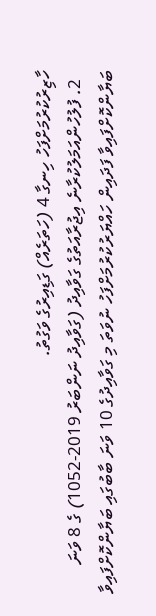ހާޒިރުކުރުމަށްފަހު ހިނގާ 4 (ހަތަރެއް) ގަޑިއިރުގެ ވަގުތު.
  2. ފުލުހުންއަމަލުކުރާނެ އިޖުރާއަތުގެ ގަވާއިދު (ގަވާއިދު ނަންބަރު 2019-1052) ގެ 8 ވަނަ ބަޔާންކޮށްފައިވާ ފަދައިން ހައްޔަރުކުރުމަށްފަހު ނުވަތަ މި ގަވާއިދުގެ 10 ވަނަ ބާބުގައި ބަޔާންކޮށްފައިވާ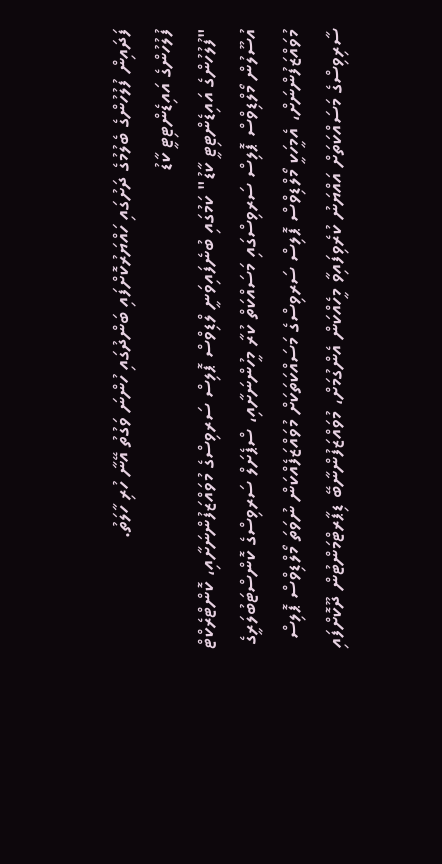ފަދައިން ފުލުހުންގެ ބެލުމުގެ ދަށުގައި ހައްޔަރުކޮށްފައި ބަންދުގައި ހުންނަ ވަގުތު އޭނާ ހުރި ހާލަތު.
ފުލުހުންގެ އައިޑެންޓިޓީ ކާޑު
"ފުލުހުންގެ އައިޑެންޓިޓީ ކާޑު" ކަމުގައި ބުނެފައިވަނީ ލްޑިވްސް ޕޮލިސް ސަރވިސްގެ މުވައްޒަފުންނަށާއި، ކޮންޓްރެކްޓް އުސޫލުން މޯލްޑިވްސް ޕޮލިސް ސަރވިސްގައި މަސައްކަތް ކުރާ މީހުންނަށާއި، ސްޕެށަލް ސަރވިސްގެ ކޮންސްޓަބުލަރީގެ މުވައްޒަފުންނަށް، އެމީހަކީ މޯލްޑިވްސް ޕޮލިސް ސަރވިސްގެ މަސައްކަތަކަށް މުވައްޒަފެއްކަން ނުވަތަ މޯލްޑިވްސް ޕޮލިސް ސާރިވިސްގެ މަސައްކަތަށް އައްޔަނު ކުރެވިފައިވާ މީހެއްކަން އެންގުމަށް، މުވައްޒަފުންނާބޭ ޑިޕާރޓްމަންޓުން ދޫކޮށްފައި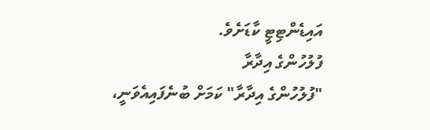އައިޑެންޓިޓީ ކާޑަށެވެ.
ފުލުހުންގެ އިދާރާ
"ފުލުހުންގެ އިދާރާ" ކަމަށް ބުނެފައިއެވަނީ،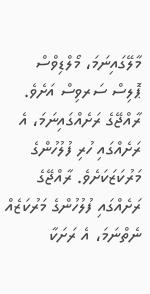މާލޭގައިނަމަ، މޯލްޑިވްސް ޕޮލިސް ސަރވިސް އަށެވެ. ރާއްޖޭގެ ރަށެއްގައިނަމަ، އެ ރަށެއްގައި ހުރި ފުލުހުންގެ މަރުކަޒަކަށެވެ. ރާއްޖޭގެ ރަށެއްގައި ފުލުހުންގެ މަރުކަޒެއް ނެތްނަމަ، އެ ރަށަކާ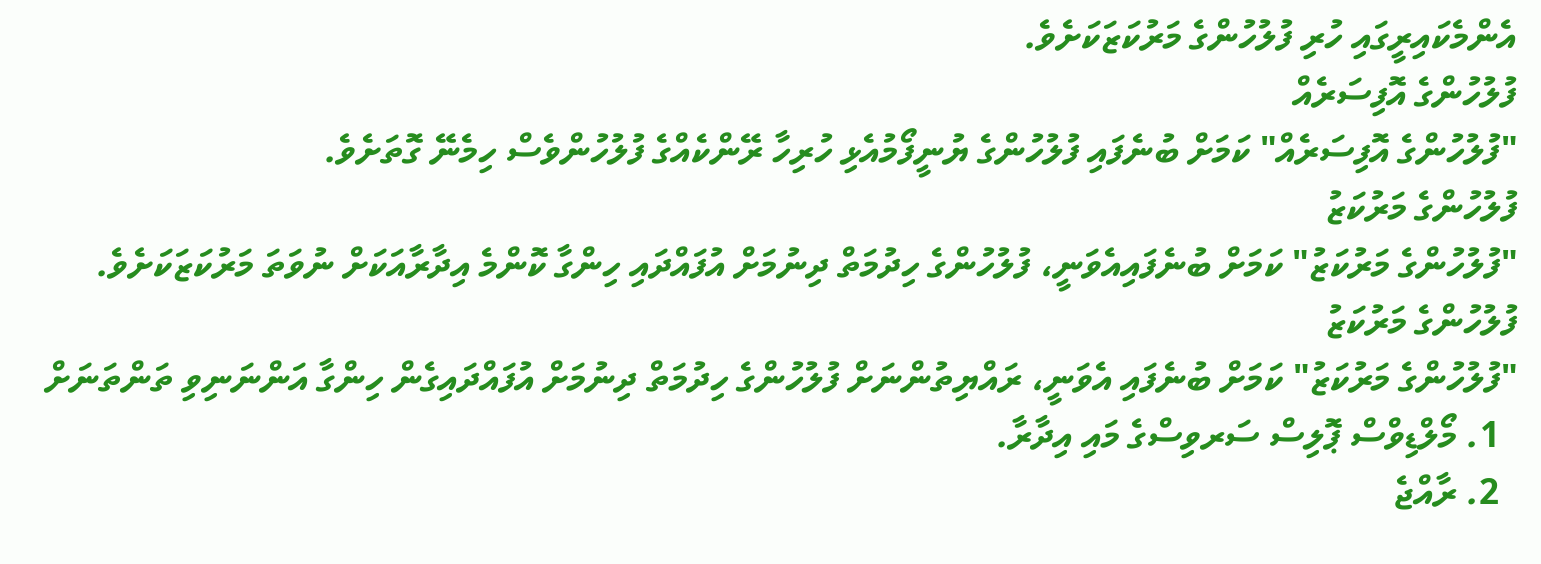އެންމެކައިރީގައި ހުރި ފުލުހުންގެ މަރުކަޒަކަށެވެ.
ފުލުހުންގެ އޮފިސަރެއް
"ފުލުހުންގެ އޮފިސަރެއް" ކަމަށް ބުނެފައި ފުލުހުންގެ ޔުނީފޯމުއެޅި ހުރިހާ ރޭންކެއްގެ ފުލުހުންވެސް ހިމެނޭ ގޮތަށެވެ.
ފުލުހުންގެ މަރުކަޒު
"ފުލުހުންގެ މަރުކަޒު" ކަމަށް ބުނެފައިއެވަނީ، ފުލުހުންގެ ހިދުމަތް ދިނުމަށް އުފައްދައި ހިންގާ ކޮންމެ އިދާރާއަކަށް ނުވަތަ މަރުކަޒަކަށެވެ.
ފުލުހުންގެ މަރުކަޒު
"ފުލުހުންގެ މަރުކަޒު" ކަމަށް ބުނެފައި އެވަނީ، ރައްޔިތުންނަށް ފުލުހުންގެ ހިދުމަތް ދިނުމަށް އުފައްދައިގެން ހިންގާ އަންނަނިވި ތަންތަނަށް
  1. މޯލްޑިވްސް ޕޮލިސް ސަރވިސްގެ މައި އިދާރާ.
  2. ރާއްޖެ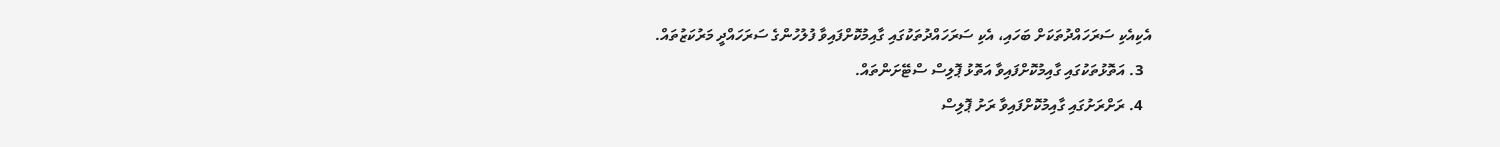އެކިއެކި ސަރަހައްދުތަކަށް ބަހައި، އެކި ސަރަހައްދުތަކުގައި ގާއިމުކޮށްފައިވާ ފުލުހުންގެ ސަރަހައްދީ މަރުކަޒުތައް.
  3. އަތޮޅުތަކުގައި ގާއިމުކޮށްފައިވާ އަތޮޅު ޕޮލިސް ސްޓޭށަންތައް.
  4. ރަށްރަށުގައި ގާއިމުކޮށްފައިވާ ރަށު ޕޮލިސް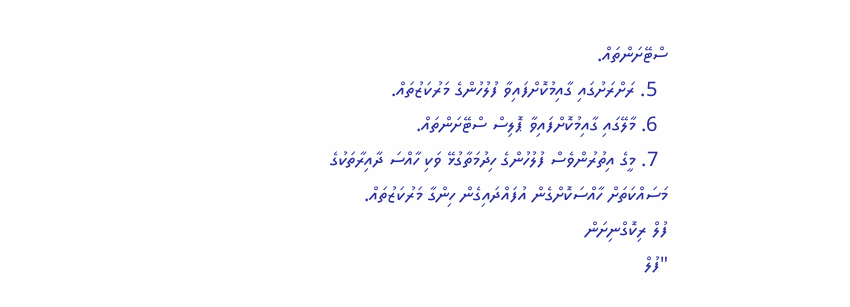ސްޓޭށަންތައް.
  5. ރަށްރަށުގައި ގާއިމުކޮށްފައިވާ ފުލުހުންގެ މަރުކަޒުތައް.
  6. މާލޭގައި ގާއިމުކޮށްފައިވާ ޕޮލިސް ސްޓޭށަންތައް.
  7. މީގެ އިތުރުންވެސް ފުލުހުންގެ ހިދުމަތާގުޅޭ ވަކި ހާއްސަ ދާއިރާތަކުގެ މަސައްކަތަށް ހާއްސަކޮށްގެން އުފައްދައިގެން ހިންގާ މަރުކަޒުތައް.
ފުލް ރިކޮގްނިށަން
"ފުލް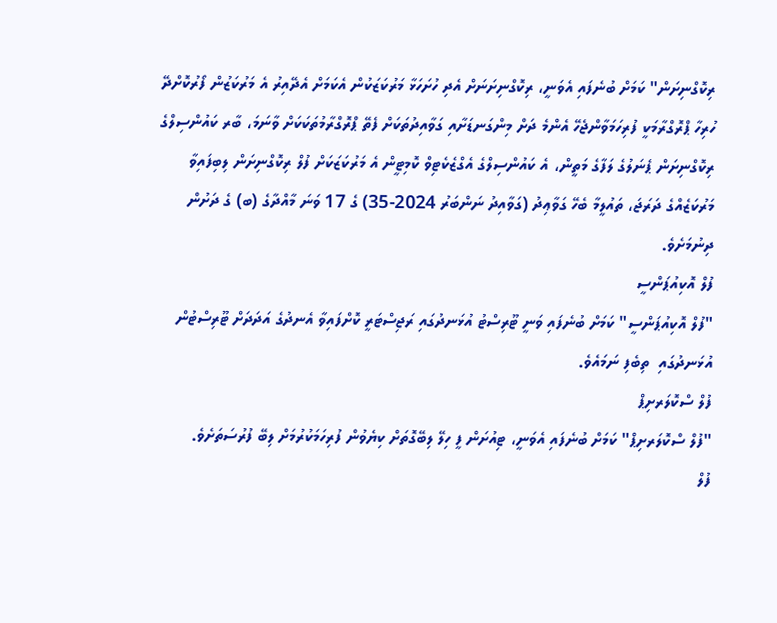ރިކޮގްނިށަން" ކަމަށް ބުނެފައި އެވަނީ، ރިކޮގްނިށަނަށް އެދި ހުށަހަޅާ މަރުކަޒަކުން އެކަމަށް އެދޭއިރު އެ މަރުކަޒުން ފޯރުކޮށްދޭ ހުރިހާ ޕްރޮގްރާމަކީ ފުރިހަމަވާންޖެހޭ އެންމެ ދަށް މިންގަނޑަށާއި ގަވާއިދުތަކަށް ފެތޭ ޕްރޮގްރާމުތަކަކަށް ވާނަމަ، ބާރ ކައުންސިލްގެ ރިކޮގްނިށަން ޕެނަލުގެ ލަފާގެ މަތީން، އެ ކައުންސިލްގެ އެގްޒެކެޓިވް ކޮމިޓީން އެ މަރުކަޒަކަށް ފުލް ރިކޮގްނިށަން ލިބިފައިވާ މަރުކަޒެއްގެ ދަރަޖަ، ތައުލީމާ ބެހޭ ގަވާޢިދު (ގަވާއިދު ނަންބަރު 2024-35) ގެ 17 ވަނަ މާއްދާގެ (ބ) ގެ ދަށުން ދިނުމަށެވެ.
ފުލް އޮކިއުޕަންސީ
"ފުލް އޮކިއުޕަންސީ" ކަމަށް ބުނެފައި ވަނީ ޓޫރިސްޓު އުޅަނދުގައި ރަޖިސްޓަރީ ކޮށްފައިވާ އެނދުގެ އަދަދަށް ޓޫރިސްޓުން އުޅަނދުގައި  ތިބެފި ނަމައެވެ.
ފުލް ސްކޮލަރށިޕް
"ފުލް ސްކޮލަރށިޕް" ކަމަށް ބުނެފައި އެވަނީ، ޓިއުށަން ފީ ހިލޭ ލިބޭގޮތަށް ކިޔެވުން ފުރިހަމަކުރުމަށް ލިބޭ ފުރުސަތަށެވެ.
ފުލް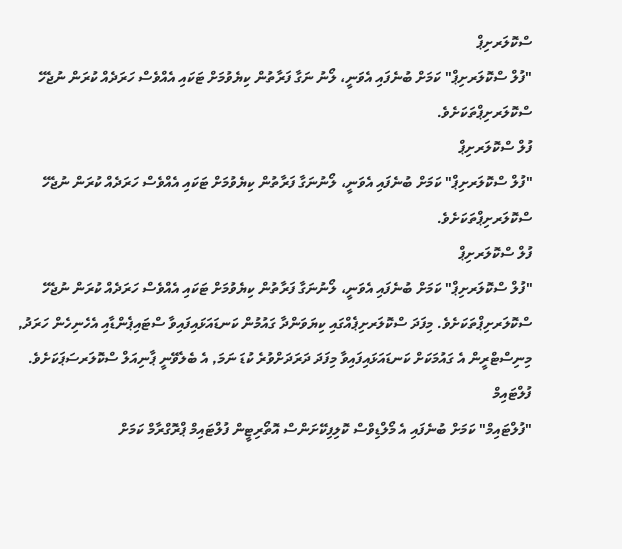ސްކޮލަރށިޕް
"ފުލް ސްކޮލަރށިޕް" ކަމަށް ބުނެފައި އެވަނީ، ލޯނު ނަގާ ފަރާތުން ކިޔެވުމަށް ޓަކައި އެއްވެސް ހަރަދެއް ކުރަން ނުޖެހޭ ސްކޮލަރށިޕްތަކަށެވެ.
ފުލް ސްކޮލަރށިޕް
"ފުލް ސްކޮލަރށިޕް" ކަމަށް ބުނެފައި އެވަނީ، ލޯނުނަގާ ފަރާތުން ކިޔެވުމަށް ޓަކައި އެއްވެސް ހަރަދެއް ކުރަން ނުޖެހޭ ސްކޮލަރށިޕްތަކަށެވެ.
ފުލް ސްކޮލަރށިޕް
"ފުލް ސްކޮލަރށިޕް" ކަމަށް ބުނެފައި އެވަނީ، ލޯނުނަގާ ފަރާތުން ކިޔެވުމަށް ޓަކައި އެއްވެސް ހަރަދެއް ކުރަން ނުޖެހޭ ސްކޮލަރށިޕްތަކަށެވެ. މިފަދަ ސްކޮލަރށިޕެއްގައި ކިޔަވަންދާ ގައުމުން ކަނޑައަޅައިފައިވާ ސްޓައިޕެންޑާއި އެހެނިހެން ހަރަދު, މިނިސްޓްރީން އެ ގައުމަކަށް ކަނޑައަޅައިފައިވާ މިފަދަ ދަރަދަށްވުރެ ކުޑަ ނަމަ, އެ ބެލެވޭނީ ޕާނިއަލް ސްކޮލަރސަޕަކަށެވެ.
ފުލްޓައިމް
"ފުލްޓައިމް" ކަމަށް ބުނެފައި އެ މޯލްޑިވްސް ކޮލިފިކޭށަންސް އޮތޯރިޓީން ފުލްޓައިމް ޕްރޮގްރާމް ކަމަށް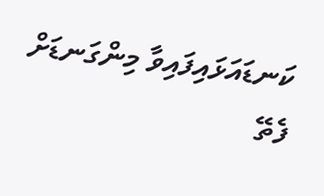ކަނޑައަޅައިފައިވާ މިންގަނޑަށް ފެތޭ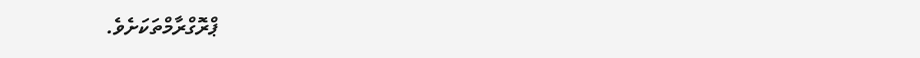ޕްރޮގްރާމްތަކަށެވެ.